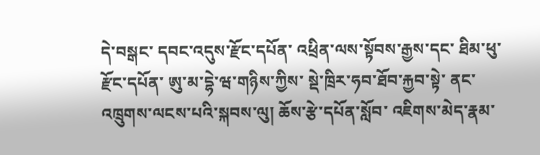དེ་བསྒང་ དབང་འདུས་རྫོང་དཔོན་ འཕྲིན་ལས་སྟོབས་རྒྱས་དང་ ཐིམ་ཕུ་རྫོང་དཔོན་ ཨུ་མ་དྷེ་ཝ་གཉིས་ཀྱིས་ སྡེ་ཁྲིར་ཧབ་ཐོབ་རྐྱབ་སྟེ་ ནང་འཁྲུགས་ལངས་པའི་སྐབས་ལུ། ཆོས་རྩེ་དཔོན་སློབ་ འཇིགས་མེད་རྣམ་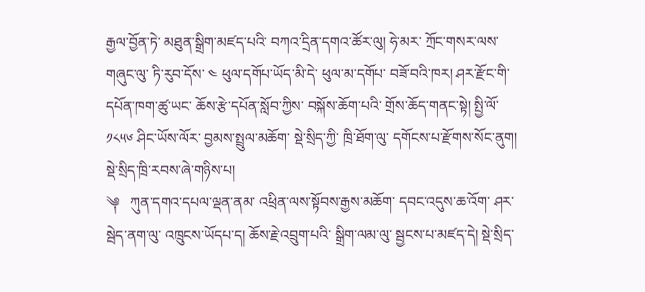རྒྱལ་བྱོན་ཏེ་ མཐུན་སྒྲིག་མཛད་པའི་ བཀའ་དྲིན་དགའ་ཚོར་ལུ། ཧེ་མར་ ཀྲོང་གསར་ལས་ གཞུང་ལུ་ ཏི་རུབ་དོས་ ༤ ཕུལ་དགོཔ་ཡོད་མི་དེ་ ཕུལ་མ་དགོཔ་ བཟོ་བའི་ཁར། ཤར་རྫོང་གི་ དཔོན་ཁག་ཚུ་ཡང་ ཆོས་རྩེ་དཔོན་སློབ་ཀྱིས་ བསྐོས་ཆོག་པའི་ གྲོས་ཆོད་གནང་སྟེ། སྤྱི་ལོ་ ༡༨༥༦ ཤིང་ཡོས་ལོར་ བྱམས་སྤྲུལ་མཆོག་ སྡེ་སྲིད་ཀྱི་ ཁྲི་ཐོག་ལུ་ དགོངས་པ་རྫོགས་སོང་ནུག།
སྡེ་སྲིད་ཁྲི་རབས་ཞེ་གཉིས་པ།
༆   ཀུན་དགའ་དཔལ་ལྡན་ནམ་ འཕྲིན་ལས་སྟོབས་རྒྱས་མཆོག་ དབང་འདུས་ཆ་འོག་ ཤར་སྦེད་ནག་ལུ་ འཁྲུངས་ཡོདཔ་ད། ཆོས་རྗེ་འབྲུག་པའི་ སྒྲིག་ལམ་ལུ་ སྦྱངས་པ་མཛད་དེ། སྡེ་སྲིད་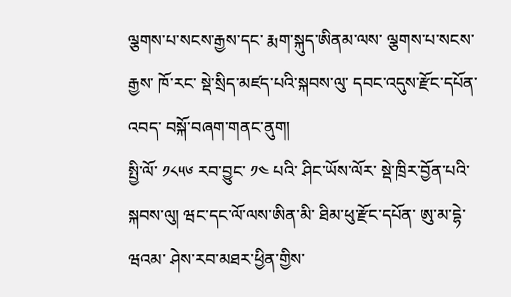ལྕགས་པ་སངས་རྒྱས་དང་ རྨག་སྐུད་ཨིནམ་ལས་ ལྕགས་པ་སངས་རྒྱས་ ཁོ་རང་ སྡེ་སྲིད་མཛད་པའི་སྐབས་ལུ་ དབང་འདུས་རྫོང་དཔོན་འབད་ བསྐོ་བཞག་གནང་ནུག།
སྤྱི་ལོ་ ༡༨༥༦ རབ་བྱུང་ ༡༤ པའི་ ཤིང་ཡོས་ལོར་ སྡེ་ཁྲིར་བྱོན་པའི་སྐབས་ལུ། ཝང་དང་ལོ་ལས་ཨིན་མི་ ཐིམ་ཕུ་རྫོང་དཔོན་ ཨུ་མ་དྷེ་ཝའམ་ ཤེས་རབ་མཐར་ཕྱིན་གྱིས་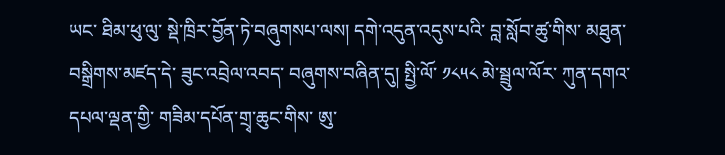ཡང་ ཐིམ་ཕུ་ལུ་ སྡེ་ཁྲིར་བྱོན་ཏེ་བཞུགསཔ་ལས། དགེ་འདུན་འདུས་པའི་ བླ་སློབ་ཚུ་གིས་ མཐུན་བསྒྲིགས་མཛད་དེ་ ཟུང་འབྲེལ་འབད་ བཞུགས་བཞིན་དུ། སྤྱི་ལོ་ ༡༨༥༨ མེ་སྦྲུལ་ལོར་ ཀུན་དགའ་དཔལ་ལྡན་གྱི་ གཟིམ་དཔོན་གྲྭ་ཆུང་གིས་ ཨུ་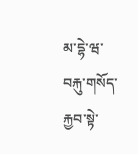མ་དྷེ་ཝ་ བརྐུ་གསོད་རྐྱབ་སྟེ་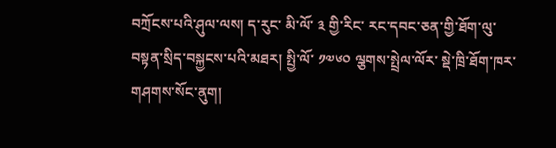བཀྲོངས་པའི་ཤུལ་ལས། ད་རུང་ མི་ལོ་ ༣ གྱི་རིང་ རང་དབང་ཅན་གྱི་ཐོག་ལུ་ བསྟན་སྲིད་བསྐྱངས་པའི་མཐར། སྤྱི་ལོ་ ༡༧༦༠ ལྕགས་སྤྲེལ་ལོར་ སྡེ་ཁྲི་ཐོག་ཁར་ གཤགས་སོང་ནུག།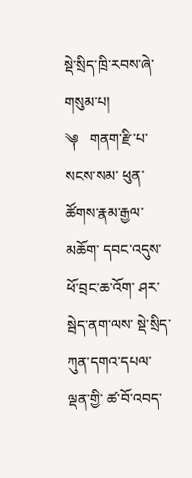སྡེ་སྲིད་ཁྲི་རབས་ཞེ་གསུམ་པ།
༆   གནག་རྫི་པ་སངས་སམ་ ཕུན་ཚོགས་རྣམ་རྒྱལ་མཆོག་ དབང་འདུས་ཕོ་བྲང་ཆ་འོག་ ཤར་སྦེད་ནག་ལས་ སྡེ་སྲིད་ཀུན་དགའ་དཔལ་ལྡན་གྱི་ ཚ་བོ་འབད་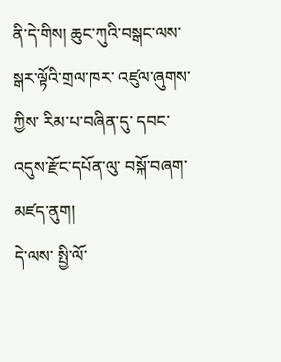ནི་དེ་གིས། ཆུང་ཀུའི་བསྒང་ལས་ སྒར་ལྟོའི་གྲལ་ཁར་ འཛུལ་ཞུགས་ཀྱིས་ རིམ་པ་བཞིན་དུ་ དབང་འདུས་རྫོང་དཔོན་ལུ་ བསྐོ་བཞག་མཛད་ནུག།
དེ་ལས་ སྤྱི་ལོ་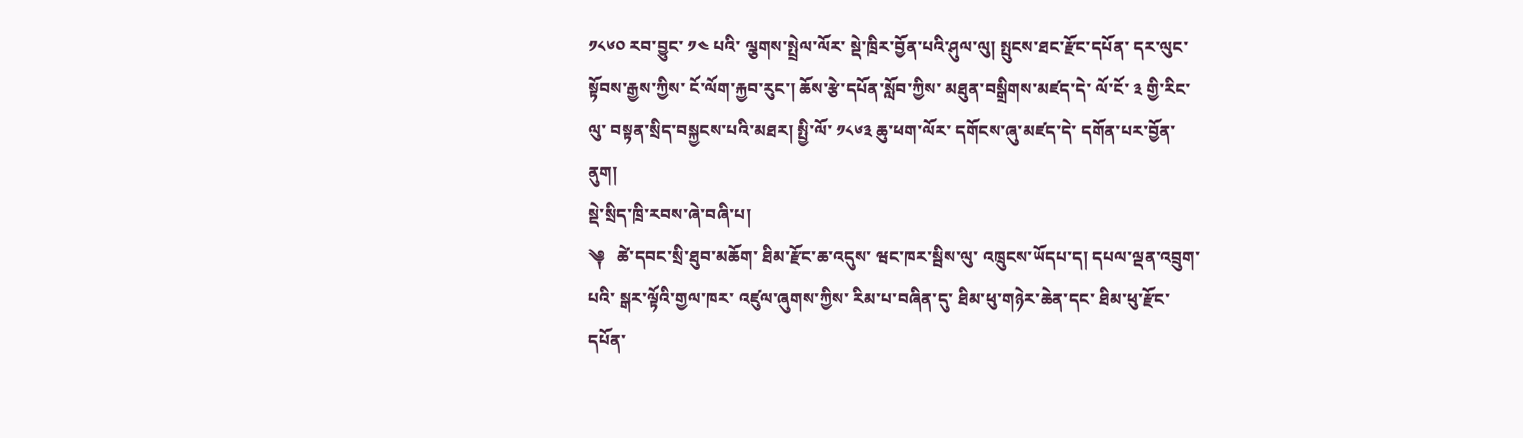༡༨༦༠ རབ་བྱུང་ ༡༤ པའི་ ལྕགས་སྤྲེལ་ལོར་ སྡེ་ཁྲིར་བྱོན་པའི་ཤུལ་ལུ། སྤུངས་ཐང་རྫོང་དཔོན་ དར་ལུང་སྟོབས་རྒྱས་ཀྱིས་ ངོ་ལོག་རྐྱབ་རུང་། ཆོས་རྩེ་དཔོན་སློབ་ཀྱིས་ མཐུན་བསྒྲིགས་མཛད་དེ་ ལོ་ངོ་ ༣ གྱི་རིང་ལུ་ བསྟན་སྲིད་བསྐྱངས་པའི་མཐར། སྤྱི་ལོ་ ༡༨༦༣ ཆུ་ཕག་ལོར་ དགོངས་ཞུ་མཛད་དེ་ དགོན་པར་བྱོན་ནུག།
སྡེ་སྲིད་ཁྲི་རབས་ཞེ་བཞི་པ།
༆   ཚེ་དབང་སྲི་ཐུབ་མཆོག་ ཐིམ་རྫོང་ཆ་འདུས་ ཝང་ཁར་སྦིས་ལུ་ འཁྲུངས་ཡོདཔ་ད། དཔལ་ལྡན་འབྲུག་པའི་ སྒར་ལྟོའི་གྱལ་ཁར་ འཛུལ་ཞུགས་ཀྱིས་ རིམ་པ་བཞིན་དུ་ ཐིམ་ཕུ་གཉེར་ཆེན་དང་ ཐིམ་ཕུ་རྫོང་དཔོན་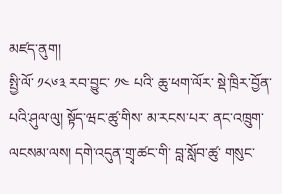མཛད་ནུག།
སྤྱི་ལོ་ ༡༨༦༣ རབ་བྱུང་ ༡༤ པའི་ ཆུ་ཕག་ལོར་ སྡེ་ཁྲིར་བྱོན་པའི་ཤུལ་ལུ། སྟོད་ཝང་ཚུ་གིས་ མ་རངས་པར་ ནང་འཁྲུག་ལངསམ་ལས། དགེ་འདུན་གྲྭ་ཚང་གི་ བླ་སློབ་ཚུ་ གསུང་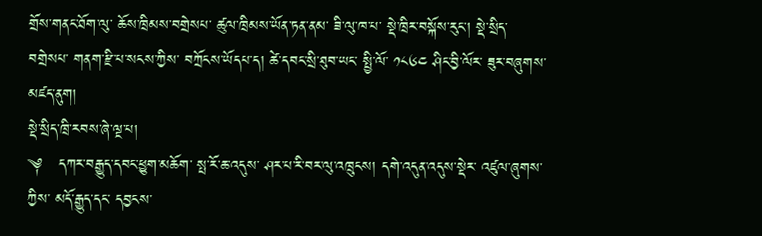གྲོས་གནང་ཐོག་ལུ་ ཆོས་ཁྲིམས་བགྲེསཔ་ ཚུལ་ཁྲིམས་ཡོན་ཏན་ནམ་ ཟི་ལུ་ཁ་པ་ སྡེ་ཁྲིར་བསྐོས་རུང་། སྡེ་སྲིད་བགྲེསཔ་ གནག་རྫི་པ་སངས་ཀྱིས་ བཀྲོངས་ཡོདཔ་ད། ཚེ་དབང་སྲི་ཐུབ་ཡང་ སྤྱི་ལོ་ ༡༨༦༤ ཤིང་བྱི་ལོར་ ཟུར་བཞུགས་མཛད་ནུག།
སྡེ་སྲིད་ཁྲི་རབས་ཞེ་ལྔ་པ།
༆   དཀར་བརྒྱུད་དབང་ཕྱུག་མཆོག་ སྤ་རོ་ཆ་འདུས་ ཤར་པ་རི་བར་ལུ་འཁྲུངས། དགེ་འདུན་འདུས་སྡེར་ འཛུལ་ཞུགས་ཀྱིས་ མདོ་རྒྱུད་དང་ དབྱངས་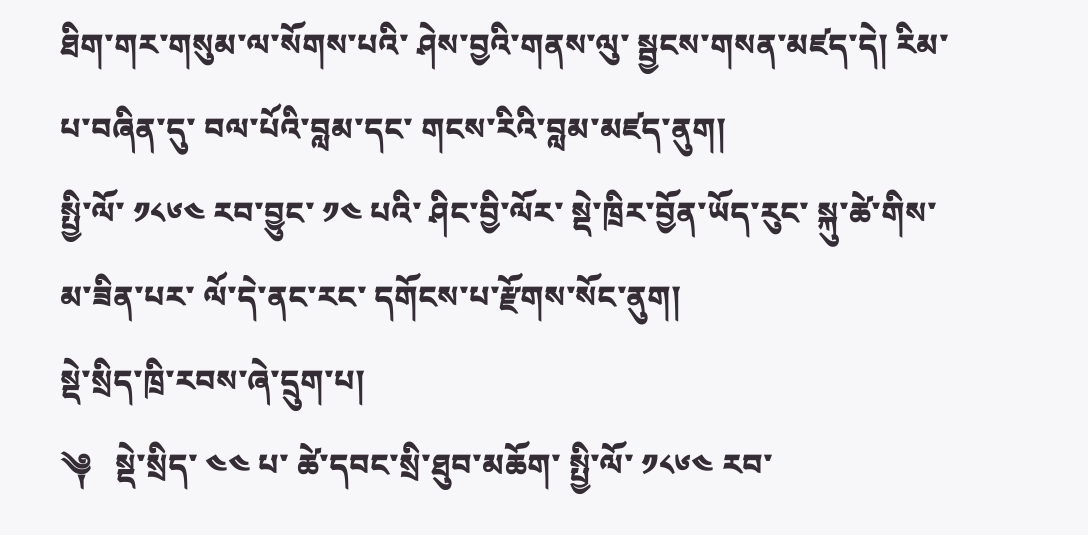ཐིག་གར་གསུམ་ལ་སོགས་པའི་ ཤེས་བྱའི་གནས་ལུ་ སྦྱངས་གསན་མཛད་དེ། རིམ་པ་བཞིན་དུ་ བལ་པོའི་བླམ་དང་ གངས་རིའི་བླམ་མཛད་ནུག།
སྤྱི་ལོ་ ༡༨༦༤ རབ་བྱུང་ ༡༤ པའི་ ཤིང་བྱི་ལོར་ སྡེ་ཁྲིར་བྱོན་ཡོད་རུང་ སྐུ་ཚེ་གིས་ མ་ཟིན་པར་ ལོ་དེ་ནང་རང་ དགོངས་པ་རྫོགས་སོང་ནུག།
སྡེ་སྲིད་ཁྲི་རབས་ཞེ་དྲུག་པ།
༆   སྡེ་སྲིད་ ༤༤ པ་ ཚེ་དབང་སྲི་ཐུབ་མཆོག་ སྤྱི་ལོ་ ༡༨༦༤ རབ་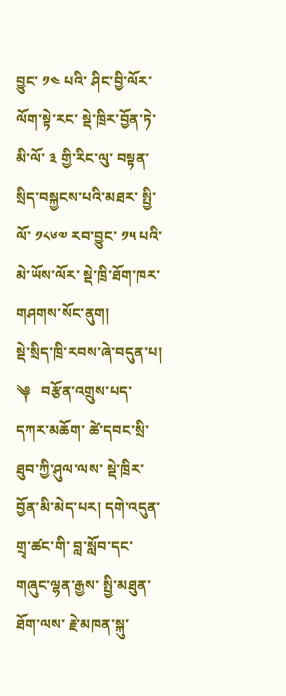བྱུང་ ༡༤ པའི་ ཤིང་བྱི་ལོར་ ལོག་སྟེ་རང་ སྡེ་ཁྲིར་བྱོན་ཏེ་ མི་ལོ་ ༣ གྱི་རིང་ལུ་ བསྟན་སྲིད་བསྐྱངས་པའི་མཐར་ སྤྱི་ལོ་ ༡༨༦༧ རབ་བྱུང་ ༡༥ པའི་ མེ་ཡོས་ལོར་ སྡེ་ཁྲི་ཐོག་ཁར་ གཤགས་སོང་ནུག།
སྡེ་སྲིད་ཁྲི་རབས་ཞེ་བདུན་པ།
༆   བརྩོན་འགྲུས་པད་དཀར་མཆོག་ ཚེ་དབང་སྲི་ཐུབ་ཀྱི་ཤུལ་ལས་ སྡེ་ཁྲིར་བྱོན་མི་མེད་པར། དགེ་འདུན་གྲྭ་ཚང་གི་ བླ་སློབ་དང་ གཞུང་ལྷན་རྒྱས་ སྤྱི་མཐུན་ཐོག་ལས་ རྗེ་མཁན་སྐུ་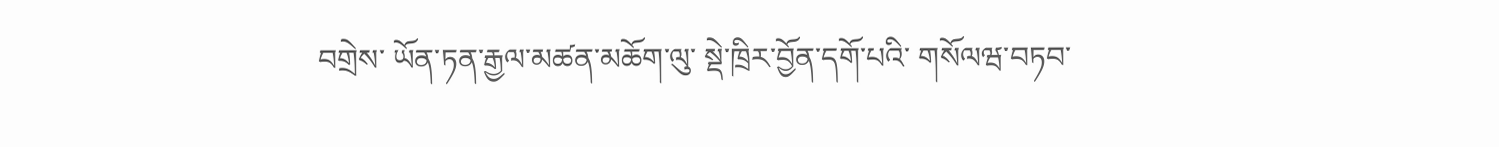བགྲེས་ ཡོན་ཏན་རྒྱལ་མཚན་མཆོག་ལུ་ སྡེ་ཁྲིར་བྱོན་དགོ་པའི་ གསོལཝ་བཏབ་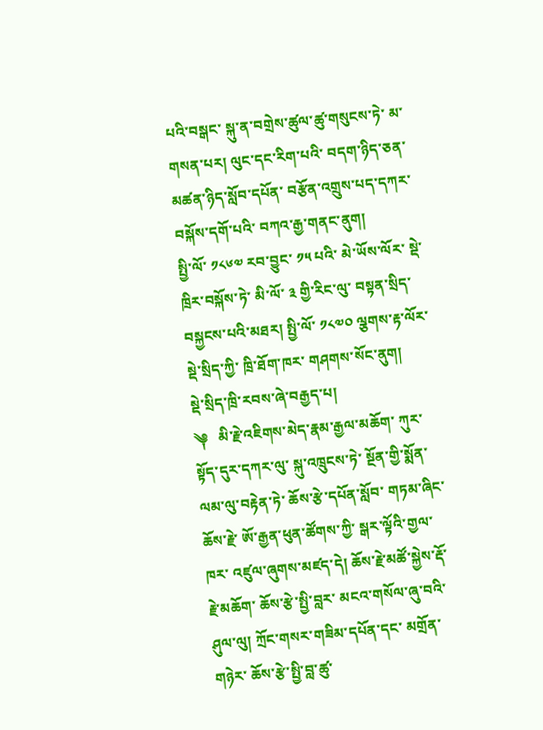པའི་བསྒང་ སྐུ་ན་བགྲེས་ཚུལ་ཚུ་གསུངས་ཏེ་ མ་གསན་པར། ལུང་དང་རིག་པའི་ བདག་ཉིད་ཅན་ མཚན་ཉིད་སློབ་དཔོན་ བརྩོན་འགྲུས་པད་དཀར་ བསྐོས་དགོ་པའི་ བཀའ་རྒྱ་གནང་ནུག།
སྤྱི་ལོ་ ༡༨༦༧ རབ་བྱུང་ ༡༥ པའི་ མེ་ཡོས་ལོར་ སྡེ་ཁྲིར་བསྐོས་ཏེ་ མི་ལོ་ ༣ གྱི་རིང་ལུ་ བསྟན་སྲིད་བསྐྱངས་པའི་མཐར། སྤྱི་ལོ་ ༡༨༧༠ ལྕགས་རྟ་ལོར་ སྡེ་སྲིད་ཀྱི་ ཁྲི་ཐོག་ཁར་ གཤགས་སོང་ནུག།
སྡེ་སྲིད་ཁྲི་རབས་ཞེ་བརྒྱད་པ།
༆   མི་རྗེ་འཇིགས་མེད་རྣམ་རྒྱལ་མཆོག་ ཀུར་སྟོད་དུར་དཀར་ལུ་ སྐུ་འཁྲུངས་ཏེ་ སྔོན་གྱི་སྨོན་ལམ་ལུ་བརྟེན་ཏེ་ ཆོས་རྩེ་དཔོན་སློབ་ གཏམ་ཞིང་ཆོས་རྗེ་ ཨོ་རྒྱན་ཕུན་ཚོགས་ཀྱི་ སྒར་ལྟོའི་གྱལ་ཁར་ འཛུལ་ཞུགས་མཛད་དེ། ཆོས་རྗེ་མཚོ་སྐྱེས་རྡོ་རྗེ་མཆོག་ ཆོས་རྩེ་སྤྱི་བླར་ མངའ་གསོལ་ཞུ་བའི་ཤུལ་ལུ། ཀྲོང་གསར་གཟིམ་དཔོན་དང་ མགྲོན་གཉེར་ ཆོས་རྩེ་སྤྱི་བླ་ཚུ་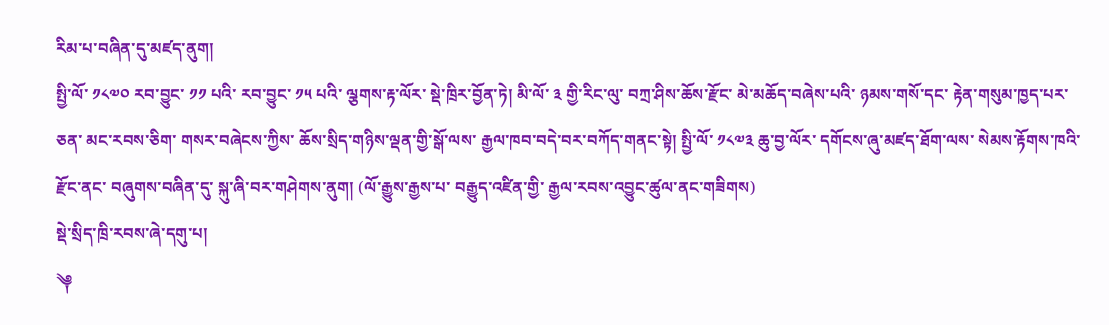རིམ་པ་བཞིན་དུ་མཛད་ནུག།
སྤྱི་ལོ་ ༡༨༧༠ རབ་བྱུང་ ༡༡ པའི་ རབ་བྱུང་ ༡༥ པའི་ ལྕགས་རྟ་ལོར་ སྡེ་ཁྲིར་བྱོན་ཏེ། མི་ལོ་ ༣ གྱི་རིང་ལུ་ བཀྲ་ཤིས་ཆོས་རྫོང་ མེ་མཆོད་བཞེས་པའི་ ཉམས་གསོ་དང་ རྟེན་གསུམ་ཁྱད་པར་ཅན་ མང་རབས་ཅིག་ གསར་བཞེངས་ཀྱིས་ ཆོས་སྲིད་གཉིས་ལྡན་གྱི་སྒོ་ལས་ རྒྱལ་ཁབ་བདེ་བར་བཀོད་གནང་སྟེ། སྤྱི་ལོ་ ༡༨༧༣ ཆུ་བྱ་ལོར་ དགོངས་ཞུ་མཛད་ཐོག་ལས་ སེམས་རྟོགས་ཁའི་རྫོང་ནང་ བཞུགས་བཞིན་དུ་ སྐུ་ཞི་བར་གཤེགས་ནུག། (ལོ་རྒྱུས་རྒྱས་པ་ བརྒྱུད་འཛིན་གྱི་ རྒྱལ་རབས་འབྱུང་ཚུལ་ནང་གཟིགས)
སྡེ་སྲིད་ཁྲི་རབས་ཞེ་དགུ་པ།
༆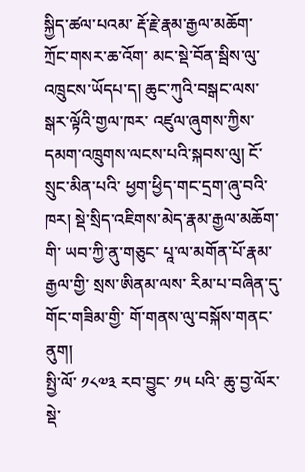སྐྱིད་ཚལ་པའམ་ རྡོ་རྗེ་རྣམ་རྒྱལ་མཆོག་ ཀྲོང་གསར་ཆ་འོག་ མང་སྡེ་བོན་སྦིས་ལུ་ འཁྲུངས་ཡོདཔ་ད། ཆུང་ཀུའི་བསྒང་ལས་ སྒར་ལྟོའི་གྱལ་ཁར་ འཛུལ་ཞུགས་ཀྱིས་ དམག་འཁྲུགས་ལངས་པའི་སྐབས་ལུ། ངོ་སྲུང་མིན་པའི་ ཕྱག་ཕྱིད་གང་དྲག་ཞུ་བའི་ཁར། སྡེ་སྲིད་འཇིགས་མེད་རྣམ་རྒྱལ་མཆོག་གི་ ཡབ་ཀྱི་ནུ་གཅུང་ པཱ་ལ་མགོན་པོ་རྣམ་རྒྱལ་གྱི་ སྲས་ཨིནམ་ལས་ རིམ་པ་བཞིན་དུ་ གོང་གཟིམ་གྱི་ གོ་གནས་ལུ་བསྐོས་གནང་ནུག།
སྤྱི་ལོ་ ༡༨༧༣ རབ་བྱུང་ ༡༥ པའི་ ཆུ་བྱ་ལོར་ སྡེ་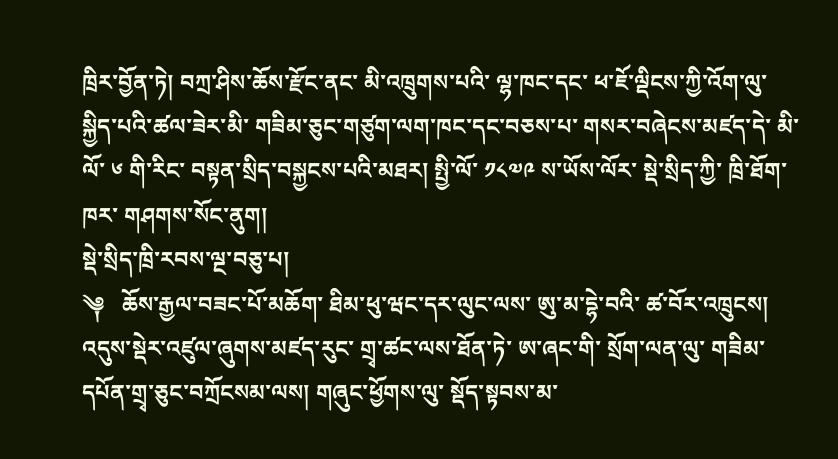ཁྲིར་བྱོན་ཏེ། བཀྲ་ཤིས་ཆོས་རྫོང་ནང་ མི་འཁྲུགས་པའི་ ལྷ་ཁང་དང་ ཕ་ཇོ་ལྡིངས་ཀྱི་འོག་ལུ་ སྐྱིད་པའི་ཚལ་ཟེར་མི་ གཟིམ་ཅུང་གཙུག་ལག་ཁང་དང་བཅས་པ་ གསར་བཞེངས་མཛད་དེ་ མི་ལོ་ ༦ གི་རིང་ བསྟན་སྲིད་བསྐྱངས་པའི་མཐར། སྤྱི་ལོ་ ༡༨༧༩ ས་ཡོས་ལོར་ སྡེ་སྲིད་ཀྱི་ ཁྲི་ཐོག་ཁར་ གཤགས་སོང་ནུག།
སྡེ་སྲིད་ཁྲི་རབས་ལྔ་བཅུ་པ།
༆   ཆོས་རྒྱལ་བཟང་པོ་མཆོག་ ཐིམ་ཕུ་ཝང་དར་ལུང་ལས་ ཨུ་མ་དྷེ་བའི་ ཚ་བོར་འཁྲུངས། འདུས་སྡེར་འཛུལ་ཞུགས་མཛད་རུང་ གྲྭ་ཚང་ལས་ཐོན་ཏེ་ ཨ་ཞང་གི་ སྲོག་ལན་ལུ་ གཟིམ་དཔོན་གྲྭ་ཅུང་བཀྲོངསམ་ལས། གཞུང་ཕྱོགས་ལུ་ སྡོད་སྟབས་མ་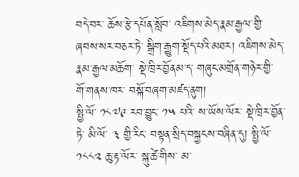བདེ་བར་ ཆོས་རྩེ་དཔོན་སློབ་ འཇིགས་མེད་རྣམ་རྒྱལ་གྱི་ ཞབས་སར་བཅར་ཏེ་ སྒྲིག་རྒྱུག་སྡོད་པའི་མཐར། འཇིགས་མེད་རྣམ་རྒྱལ་མཆོག་ སྡེ་ཁྲིར་བྱོནམ་ད་ གཞུང་མགྲོན་གཉེར་གྱི་ གོ་གནས་ཁར་ བསྐོ་བཞག་མཛད་ནུག།
སྤྱི་ལོ་ ༡༨༧༩ རབ་བྱུང་ ༡༥ པའི་ ས་ཡོས་ལོར་ སྡེ་ཁྲིར་བྱོན་ཏེ་ མི་ལོ་ ༣ གྱི་རིང་ བསྟན་སྲིད་བསྐྱངས་བཞིན་དུ། སྤྱི་ལོ་ ༡༨༨༢ ཆུ་རྟ་ལོར་ སྐུ་ཚེ་གིས་ མ་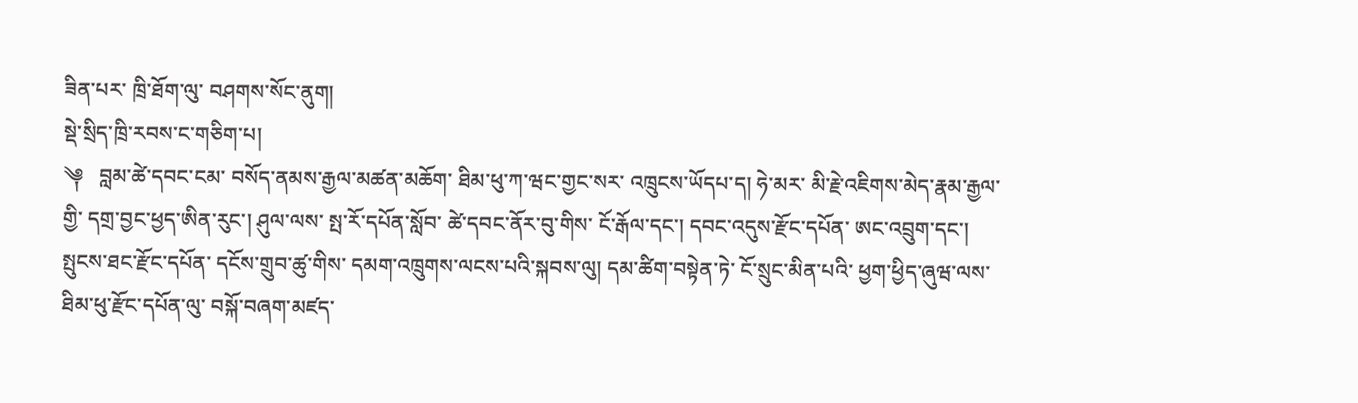ཟིན་པར་ ཁྲི་ཐོག་ལུ་ བཤགས་སོང་ནུག།
སྡེ་སྲིད་ཁྲི་རབས་ང་གཅིག་པ།
༆   བླམ་ཚེ་དབང་ངམ་ བསོད་ནམས་རྒྱལ་མཚན་མཆོག་ ཐིམ་ཕུ་ཀ་ཝང་གྱང་སར་ འཁྲུངས་ཡོདཔ་ད། ཧེ་མར་ མི་རྗེ་འཇིགས་མེད་རྣམ་རྒྱལ་གྱི་ དགྲ་བྱང་ཕྱད་ཨིན་རུང་། ཤུལ་ལས་ སྤ་རོ་དཔོན་སློབ་ ཚེ་དབང་ནོར་བུ་གིས་ ངོ་རྒོལ་དང་། དབང་འདུས་རྫོང་དཔོན་ ཨང་འབྲུག་དང་། སྤུངས་ཐང་རྫོང་དཔོན་ དངོས་གྲུབ་ཚུ་གིས་ དམག་འཁྲུགས་ལངས་པའི་སྐབས་ལུ། དམ་ཚིག་བསྟེན་ཏེ་ ངོ་སྲུང་མིན་པའི་ ཕྱག་ཕྱིད་ཞུཝ་ལས་ ཐིམ་ཕུ་རྫོང་དཔོན་ལུ་ བསྐོ་བཞག་མཛད་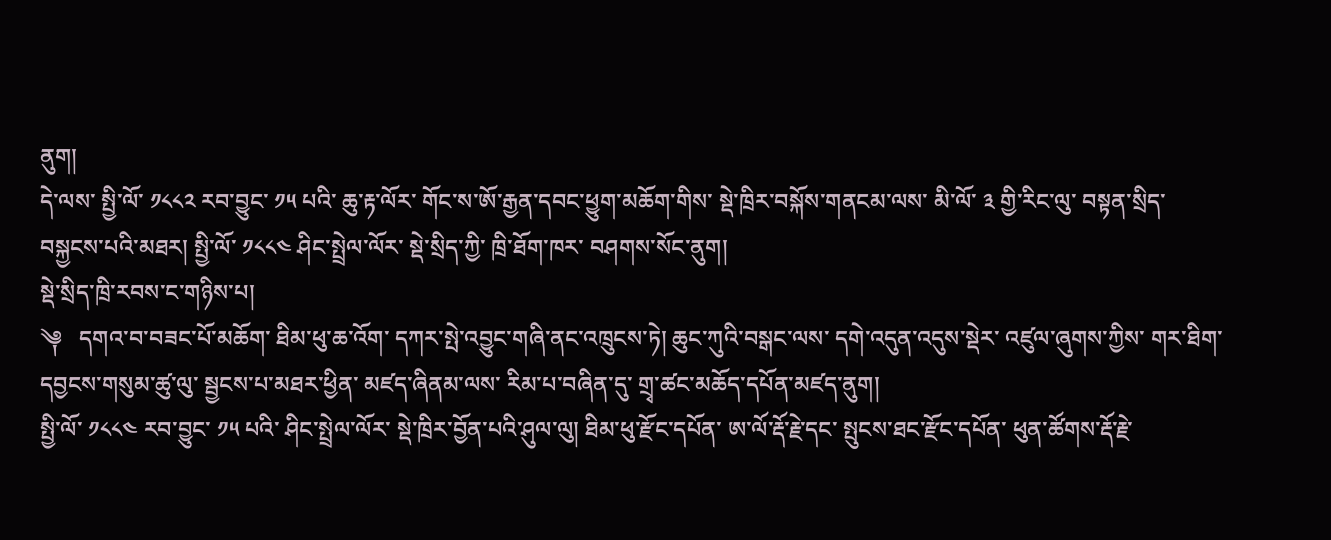ནུག།
དེ་ལས་ སྤྱི་ལོ་ ༡༨༨༢ རབ་བྱུང་ ༡༥ པའི་ ཆུ་རྟ་ལོར་ གོང་ས་ཨོ་རྒྱན་དབང་ཕྱུག་མཆོག་གིས་ སྡེ་ཁྲིར་བསྐོས་གནངམ་ལས་ མི་ལོ་ ༣ གྱི་རིང་ལུ་ བསྟན་སྲིད་བསྐྱངས་པའི་མཐར། སྤྱི་ལོ་ ༡༨༨༤ ཤིང་སྤྲེལ་ལོར་ སྡེ་སྲིད་ཀྱི་ ཁྲི་ཐོག་ཁར་ བཤགས་སོང་ནུག།
སྡེ་སྲིད་ཁྲི་རབས་ང་གཉིས་པ།
༆   དགའ་བ་བཟང་པོ་མཆོག་ ཐིམ་ཕུ་ཆ་འོག་ དཀར་སྤེ་འབྱུང་གཞི་ནང་འཁྲུངས་ཏེ། ཆུང་ཀུའི་བསྒང་ལས་ དགེ་འདུན་འདུས་སྡེར་ འཛུལ་ཞུགས་ཀྱིས་ གར་ཐིག་དབྱངས་གསུམ་ཚུ་ལུ་ སྦྱངས་པ་མཐར་ཕྱིན་ མཛད་ཞིནམ་ལས་ རིམ་པ་བཞིན་དུ་ གྲྭ་ཚང་མཆོད་དཔོན་མཛད་ནུག།
སྤྱི་ལོ་ ༡༨༨༤ རབ་བྱུང་ ༡༥ པའི་ ཤིང་སྤྲེལ་ལོར་ སྡེ་ཁྲིར་བྱོན་པའི་ཤུལ་ལུ། ཐིམ་ཕུ་རྫོང་དཔོན་ ཨ་ལོ་རྡོ་རྗེ་དང་ སྤུངས་ཐང་རྫོང་དཔོན་ ཕུན་ཚོགས་རྡོ་རྗེ་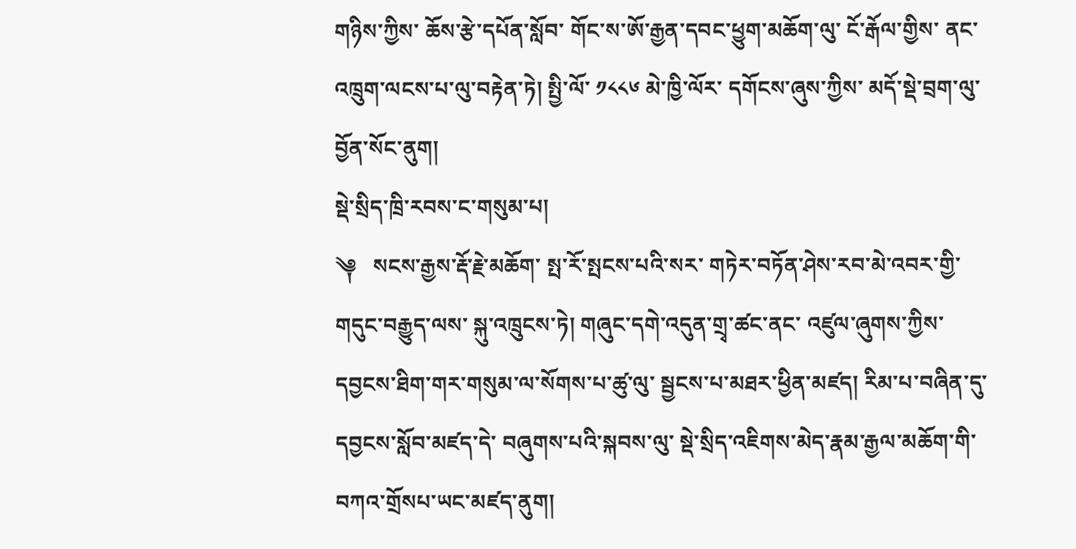གཉིས་ཀྱིས་ ཆོས་རྩེ་དཔོན་སློབ་ གོང་ས་ཨོ་རྒྱན་དབང་ཕྱུག་མཆོག་ལུ་ ངོ་རྒོལ་གྱིས་ ནང་འཁྲུག་ལངས་པ་ལུ་བརྟེན་ཏེ། སྤྱི་ལོ་ ༡༨༨༦ མེ་ཁྱི་ལོར་ དགོངས་ཞུས་ཀྱིས་ མདོ་སྡེ་བྲག་ལུ་ བྱོན་སོང་ནུག།
སྡེ་སྲིད་ཁྲི་རབས་ང་གསུམ་པ།
༆   སངས་རྒྱས་རྡོ་རྗེ་མཆོག་ སྤ་རོ་སྤངས་པའི་སར་ གཏེར་བཏོན་ཤེས་རབ་མེ་འབར་གྱི་ གདུང་བརྒྱུད་ལས་ སྐུ་འཁྲུངས་ཏེ། གཞུང་དགེ་འདུན་གྲྭ་ཚང་ནང་ འཛུལ་ཞུགས་ཀྱིས་ དབྱངས་ཐིག་གར་གསུམ་ལ་སོགས་པ་ཚུ་ལུ་ སྦྱངས་པ་མཐར་ཕྱིན་མཛད། རིམ་པ་བཞིན་དུ་ དབྱངས་སློབ་མཛད་དེ་ བཞུགས་པའི་སྐབས་ལུ་ སྡེ་སྲིད་འཇིགས་མེད་རྣམ་རྒྱལ་མཆོག་གི་ བཀའ་གྲོསཔ་ཡང་མཛད་ནུག།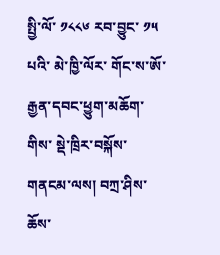སྤྱི་ལོ་ ༡༨༨༦ རབ་བྱུང་ ༡༥ པའི་ མེ་ཁྱི་ལོར་ གོང་ས་ཨོ་རྒྱན་དབང་ཕྱུག་མཆོག་གིས་ སྡེ་ཁྲིར་བསྐོས་གནངམ་ལས། བཀྲ་ཤིས་ཆོས་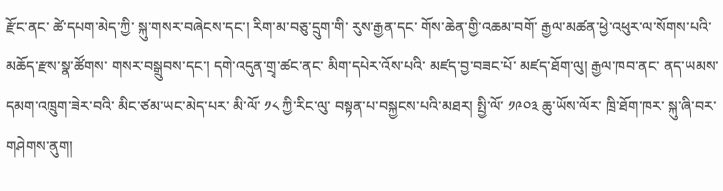རྫོང་ནང་ ཚེ་དཔག་མེད་ཀྱི་ སྐུ་གསར་བཞེངས་དང་། རིག་མ་བཅུ་དྲུག་གི་ རུས་རྒྱན་དང་ གོས་ཆེན་གྱི་འཆམ་བགོ་ རྒྱལ་མཚན་ཕྱེ་འཕུར་ལ་སོགས་པའི་ མཆོད་རྫས་སྣ་ཚོགས་ གསར་བསྒྲུབས་དང་། དགེ་འདུན་གྲྭ་ཚང་ནང་ མིག་དཔེར་འོས་པའི་ མཛད་བྱ་བཟང་པོ་ མཛད་ཐོག་ལུ། རྒྱལ་ཁབ་ནང་ ནད་ཡམས་ དམག་འཁྲུག་ཟེར་བའི་ མིང་ཙམ་ཡང་མེད་པར་ མི་ལོ་ ༡༨ ཀྱི་རིང་ལུ་ བསྟན་པ་བསྐྱངས་པའི་མཐར། སྤྱི་ལོ་ ༡༩༠༣ ཆུ་ཡོས་ལོར་ ཁྲི་ཐོག་ཁར་ སྐུ་ཞི་བར་གཤེགས་ནུག།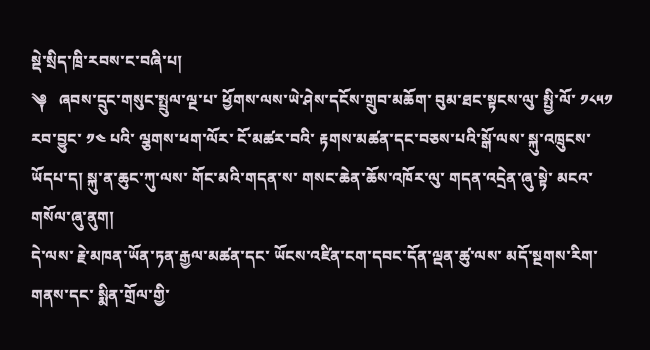སྡེ་སྲིད་ཁྲི་རབས་ང་བཞི་པ།
༆   ཞབས་དྲུང་གསུང་སྤྲུལ་ལྔ་པ་ ཕྱོགས་ལས་ཡེ་ཤེས་དངོས་གྲུབ་མཆོག་ བུམ་ཐང་སྟངས་ལུ་ སྤྱི་ལོ་ ༡༨༥༡ རབ་བྱུང་ ༡༤ པའི་ ལྕགས་ཕག་ལོར་ ངོ་མཚར་བའི་ རྟགས་མཚན་དང་བཅས་པའི་སྒོ་ལས་ སྐུ་འཁྲུངས་ཡོདཔ་ད། སྐུ་ན་ཆུང་ཀུ་ལས་ གོང་མའི་གདན་ས་ གསང་ཆེན་ཆོས་འཁོར་ལུ་ གདན་འདྲེན་ཞུ་སྟེ་ མངའ་གསོལ་ཞུ་ནུག།
དེ་ལས་ རྗེ་མཁན་ཡོན་ཏན་རྒྱལ་མཚན་དང་ ཡོངས་འཛིན་ངག་དབང་དོན་ལྡན་ཚུ་ལས་ མདོ་སྔགས་རིག་གནས་དང་ སྨིན་གྲོལ་གྱི་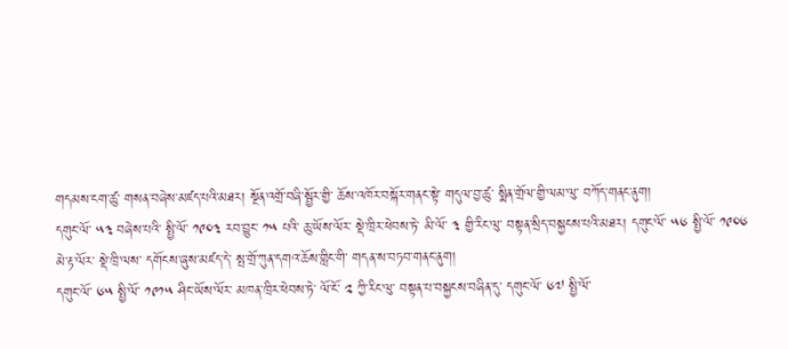གདམས་ངག་ཚུ་ གསན་བཞེས་མཛད་པའི་མཐར། སྔོན་འགྲོ་བཞི་སྦྱོར་གྱི་ ཆོས་འཁོར་བསྐོར་གནང་སྟེ་ གདུལ་བྱ་ཚུ་ སྨིན་གྲོལ་གྱི་ལམ་ལུ་ བཀོད་གནང་ནུག།
དགུང་ལོ་ ༥༣ བཞེས་པའི་ སྤྱི་ལོ་ ༡༩༠༣ རབ་བྱུང་ ༡༥ པའི་ ཆུ་ཡོས་ལོར་ སྡེ་ཁྲིར་ཕེབས་ཏེ་ མི་ལོ་ ༣ གྱི་རིང་ལུ་ བསྟན་སྲིད་བསྐྱངས་པའི་མཐར། དགུང་ལོ་ ༥༦ སྤྱི་ལོ་ ༡༩༠༦ མེ་རྟ་ལོར་ སྡེ་ཁྲི་ལས་ དགོངས་ཞུས་མཛད་དེ་ སྤ་གྲོ་ཀུན་དགའ་ཆོས་གླིང་གི་ གདན་ས་བཏབ་གནང་ནུག།
དགུང་ལོ་ ༦༥ སྤྱི་ལོ་ ༡༩༡༥ ཤིང་ཡོས་ལོར་ མཁན་ཁྲིར་ཕེབས་ཏེ་ ལོ་ངོ་ ༢ ཀྱི་རིང་ལུ་ བསྟན་པ་བསྐྱངས་བཞིན་དུ་ དགུང་ལོ་ ༦༧ སྤྱི་ལོ་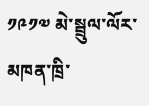༡༩༡༧ མེ་སྦྲུལ་ལོར་ མཁན་ཁྲི་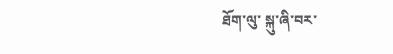ཐོག་ལུ་ སྐུ་ཞི་བར་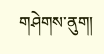གཤེགས་ནུག།